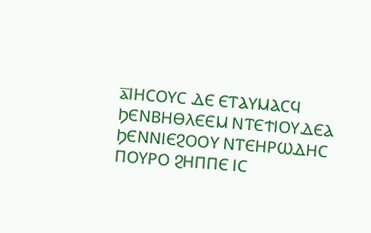ⲁ̅ⲒⲎⲤⲞⲨⲤ ⲆⲈ ⲈⲦⲀⲨⲘⲀⲤϤ ϦⲈⲚⲂⲎⲐⲖⲈⲈⲘ ⲚⲦⲈϮⲒⲞⲨⲆⲈⲀ ϦⲈⲚⲚⲒⲈϨⲞⲞⲨ ⲚⲦⲈⲎⲢⲰⲆⲎⲤ ⲠⲞⲨⲢⲞ ϨⲎⲠⲠⲈ ⲒⲤ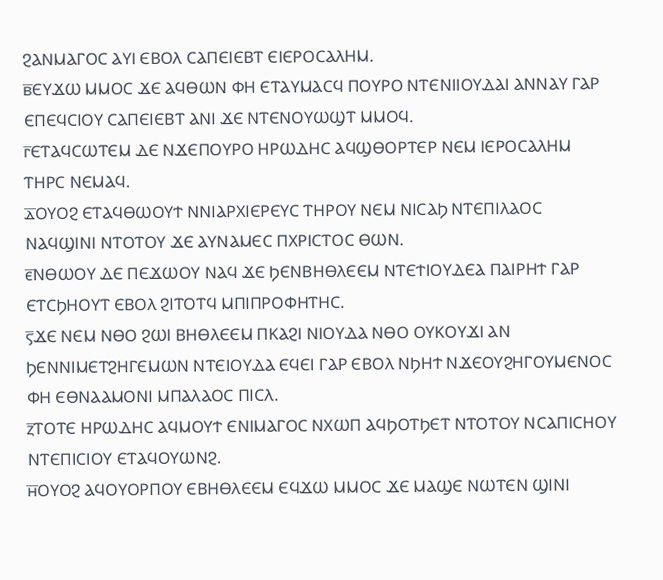ϨⲀⲚⲘⲀⲄⲞⲤ ⲀⲨⲒ ⲈⲂⲞⲖ ⲤⲀⲠⲈⲒⲈⲂⲦ ⲈⲒⲈⲢⲞⲤⲀⲖⲎⲘ.
ⲃ̅ⲈⲨϪⲰ ⲘⲘⲞⲤ ϪⲈ ⲀϤⲐⲰⲚ ⲪⲎ ⲈⲦⲀⲨⲘⲀⲤϤ ⲠⲞⲨⲢⲞ ⲚⲦⲈⲚⲒⲒⲞⲨⲆⲀⲒ ⲀⲚⲚⲀⲨ ⲄⲀⲢ ⲈⲠⲈϤⲤⲒⲞⲨ ⲤⲀⲠⲈⲒⲈⲂⲦ ⲀⲚⲒ ϪⲈ ⲚⲦⲈⲚⲞⲨⲰϢⲦ ⲘⲘⲞϤ.
ⲅ̅ⲈⲦⲀϤⲤⲰⲦⲈⲘ ⲆⲈ ⲚϪⲈⲠⲞⲨⲢⲞ ⲎⲢⲰⲆⲎⲤ ⲀϤϢⲐⲞⲢⲦⲈⲢ ⲚⲈⲘ ⲒⲈⲢⲞⲤⲀⲖⲎⲘ ⲦⲎⲢⲤ ⲚⲈⲘⲀϤ.
ⲇ̅ⲞⲨⲞϨ ⲈⲦⲀϤⲐⲰⲞⲨϮ ⲚⲚⲒⲀⲢⲬⲒⲈⲢⲈⲨⲤ ⲦⲎⲢⲞⲨ ⲚⲈⲘ ⲚⲒⲤⲀϦ ⲚⲦⲈⲠⲒⲖⲀⲞⲤ ⲚⲀϤϢⲒⲚⲒ ⲚⲦⲞⲦⲞⲨ ϪⲈ ⲀⲨⲚⲀⲘⲈⲤ ⲠⲬⲢⲒⲤⲦⲞⲤ ⲐⲰⲚ.
ⲉ̅ⲚⲐⲰⲞⲨ ⲆⲈ ⲠⲈϪⲰⲞⲨ ⲚⲀϤ ϪⲈ ϦⲈⲚⲂⲎⲐⲖⲈⲈⲘ ⲚⲦⲈϮⲒⲞⲨⲆⲈⲀ ⲠⲀⲒⲢⲎϮ ⲄⲀⲢ ⲈⲦⲤϦⲎⲞⲨⲦ ⲈⲂⲞⲖ ϨⲒⲦⲞⲦϤ ⲘⲠⲒⲠⲢⲞⲪⲎⲦⲎⲤ.
ⲋ̅ϪⲈ ⲚⲈⲘ ⲚⲐⲞ ϨⲰⲒ ⲂⲎⲐⲖⲈⲈⲘ ⲠⲔⲀϨⲒ ⲚⲒⲞⲨⲆⲀ ⲚⲐⲞ ⲞⲨⲔⲞⲨϪⲒ ⲀⲚ ϦⲈⲚⲚⲒⲘⲈⲦϨⲎⲄⲈⲘⲰⲚ ⲚⲦⲈⲒⲞⲨⲆⲀ ⲈϤⲈⲒ ⲄⲀⲢ ⲈⲂⲞⲖ ⲚϦⲎϮ ⲚϪⲈⲞⲨϨⲎⲄⲞⲨⲘⲈⲚⲞⲤ ⲪⲎ ⲈⲐⲚⲀⲀⲘⲞⲚⲒ ⲘⲠⲀⲖⲀⲞⲤ ⲠⲒⲤⲖ.
ⲍ̅ⲦⲞⲦⲈ ⲎⲢⲰⲆⲎⲤ ⲀϤⲘⲞⲨϮ ⲈⲚⲒⲘⲀⲄⲞⲤ ⲚⲬⲰⲠ ⲀϤϦⲞⲦϦⲈⲦ ⲚⲦⲞⲦⲞⲨ ⲚⲤⲀⲠⲒⲤⲎⲞⲨ ⲚⲦⲈⲠⲒⲤⲒⲞⲨ ⲈⲦⲀϤⲞⲨⲰⲚϨ.
ⲏ̅ⲞⲨⲞϨ ⲀϤⲞⲨⲞⲢⲠⲞⲨ ⲈⲂⲎⲐⲖⲈⲈⲘ ⲈϤϪⲰ ⲘⲘⲞⲤ ϪⲈ ⲘⲀϢⲈ ⲚⲰⲦⲈⲚ ϢⲒⲚⲒ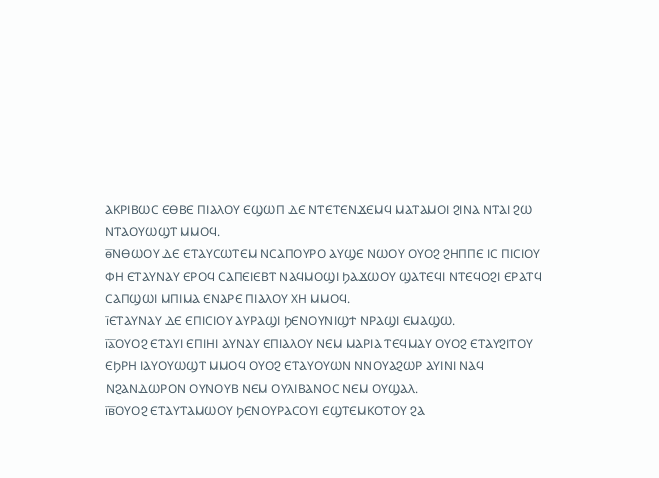ⲀⲔⲢⲒⲂⲰⲤ ⲈⲐⲂⲈ ⲠⲒⲀⲖⲞⲨ ⲈϢⲰⲠ ⲆⲈ ⲚⲦⲈⲦⲈⲚϪⲈⲘϤ ⲘⲀⲦⲀⲘⲞⲒ ϨⲒⲚⲀ ⲚⲦⲀⲒ ϨⲰ ⲚⲦⲀⲞⲨⲰϢⲦ ⲘⲘⲞϤ.
ⲑ̅ⲚⲐⲰⲞⲨ ⲆⲈ ⲈⲦⲀⲨⲤⲰⲦⲈⲘ ⲚⲤⲀⲠⲞⲨⲢⲞ ⲀⲨϢⲈ ⲚⲰⲞⲨ ⲞⲨⲞϨ ϨⲎⲠⲠⲈ ⲒⲤ ⲠⲒⲤⲒⲞⲨ ⲪⲎ ⲈⲦⲀⲨⲚⲀⲨ ⲈⲢⲞϤ ⲤⲀⲠⲈⲒⲈⲂⲦ ⲚⲀϤⲘⲞϢⲒ ϦⲀϪⲰⲞⲨ ϢⲀⲦⲈϤⲒ ⲚⲦⲈϤⲞϨⲒ ⲈⲢⲀⲦϤ ⲤⲀⲠϢⲰⲒ ⲘⲠⲒⲘⲀ ⲈⲚⲀⲢⲈ ⲠⲒⲀⲖⲞⲨ ⲬⲎ ⲘⲘⲞϤ.
ⲓ̅ⲈⲦⲀⲨⲚⲀⲨ ⲆⲈ ⲈⲠⲒⲤⲒⲞⲨ ⲀⲨⲢⲀϢⲒ ϦⲈⲚⲞⲨⲚⲒϢϮ ⲚⲢⲀϢⲒ ⲈⲘⲀϢⲰ.
ⲓ̅ⲁ̅ⲞⲨⲞϨ ⲈⲦⲀⲨⲒ ⲈⲠⲒⲎⲒ ⲀⲨⲚⲀⲨ ⲈⲠⲒⲀⲖⲞⲨ ⲚⲈⲘ ⲘⲀⲢⲒⲀ ⲦⲈϤⲘⲀⲨ ⲞⲨⲞϨ ⲈⲦⲀⲨϨⲒⲦⲞⲨ ⲈϦⲢⲎ ⲒⲀⲨⲞⲨⲰϢⲦ ⲘⲘⲞϤ ⲞⲨⲞϨ ⲈⲦⲀⲨⲞⲨⲰⲚ ⲚⲚⲞⲨⲀϨⲰⲢ ⲀⲨⲒⲚⲒ ⲚⲀϤ ⲚϨⲀⲚⲆⲰⲢⲞⲚ ⲞⲨⲚⲞⲨⲂ ⲚⲈⲘ ⲞⲨⲖⲒⲂⲀⲚⲞⲤ ⲚⲈⲘ ⲞⲨϢⲀⲖ.
ⲓ̅ⲃ̅ⲞⲨⲞϨ ⲈⲦⲀⲨⲦⲀⲘⲰⲞⲨ ϦⲈⲚⲞⲨⲢⲀⲤⲞⲨⲒ ⲈϢⲦⲈⲘⲔⲞⲦⲞⲨ ϨⲀ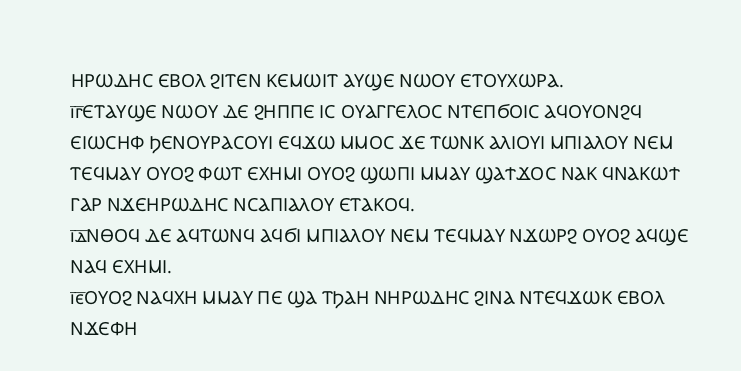ⲎⲢⲰⲆⲎⲤ ⲈⲂⲞⲖ ϨⲒⲦⲈⲚ ⲔⲈⲘⲰⲒⲦ ⲀⲨϢⲈ ⲚⲰⲞⲨ ⲈⲦⲞⲨⲬⲰⲢⲀ.
ⲓ̅ⲅ̅ⲈⲦⲀⲨϢⲈ ⲚⲰⲞⲨ ⲆⲈ ϨⲎⲠⲠⲈ ⲒⲤ ⲞⲨⲀⲄⲄⲈⲖⲞⲤ ⲚⲦⲈⲠϬⲞⲒⲤ ⲀϤⲞⲨⲞⲚϨϤ ⲈⲒⲰⲤⲎⲪ ϦⲈⲚⲞⲨⲢⲀⲤⲞⲨⲒ ⲈϤϪⲰ ⲘⲘⲞⲤ ϪⲈ ⲦⲰⲚⲔ ⲀⲖⲒⲞⲨⲒ ⲘⲠⲒⲀⲖⲞⲨ ⲚⲈⲘ ⲦⲈϤⲘⲀⲨ ⲞⲨⲞϨ ⲪⲰⲦ ⲈⲬⲎⲘⲒ ⲞⲨⲞϨ ϢⲰⲠⲒ ⲘⲘⲀⲨ ϢⲀϮϪⲞⲤ ⲚⲀⲔ ϤⲚⲀⲔⲰϮ ⲄⲀⲢ ⲚϪⲈⲎⲢⲰⲆⲎⲤ ⲚⲤⲀⲠⲒⲀⲖⲞⲨ ⲈⲦⲀⲔⲞϤ.
ⲓ̅ⲇ̅ⲚⲐⲞϤ ⲆⲈ ⲀϤⲦⲰⲚϤ ⲀϤϬⲒ ⲘⲠⲒⲀⲖⲞⲨ ⲚⲈⲘ ⲦⲈϤⲘⲀⲨ ⲚϪⲰⲢϨ ⲞⲨⲞϨ ⲀϤϢⲈ ⲚⲀϤ ⲈⲬⲎⲘⲒ.
ⲓ̅ⲉ̅ⲞⲨⲞϨ ⲚⲀϤⲬⲎ ⲘⲘⲀⲨ ⲠⲈ ϢⲀ ⲦϦⲀⲎ ⲚⲎⲢⲰⲆⲎⲤ ϨⲒⲚⲀ ⲚⲦⲈϤϪⲰⲔ ⲈⲂⲞⲖ ⲚϪⲈⲪⲎ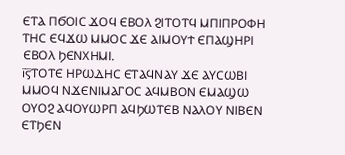ⲈⲦⲀ ⲠϬⲞⲒⲤ ϪⲞϤ ⲈⲂⲞⲖ ϨⲒⲦⲞⲦϤ ⲘⲠⲒⲠⲢⲞⲪⲎ ⲦⲎⲤ ⲈϤϪⲰ ⲘⲘⲞⲤ ϪⲈ ⲀⲒⲘⲞⲨϮ ⲈⲠⲀϢⲎⲢⲒ ⲈⲂⲞⲖ ϦⲈⲚⲬⲎⲘⲒ.
ⲓ̅ⲋ̅ⲦⲞⲦⲈ ⲎⲢⲰⲆⲎⲤ ⲈⲦⲀϤⲚⲀⲨ ϪⲈ ⲀⲨⲤⲰⲂⲒ ⲘⲘⲞϤ ⲚϪⲈⲚⲒⲘⲀⲄⲞⲤ ⲀϤⲘⲂⲞⲚ ⲈⲘⲀϢⲰ ⲞⲨⲞϨ ⲀϤⲞⲨⲰⲢⲠ ⲀϤϦⲰⲦⲈⲂ ⲚⲀⲖⲞⲨ ⲚⲒⲂⲈⲚ ⲈⲦϦⲈⲚ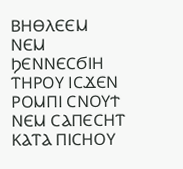ⲂⲎⲐⲖⲈⲈⲘ ⲚⲈⲘ ϦⲈⲚⲚⲈⲤϬⲒⲎ ⲦⲎⲢⲞⲨ ⲒⲤϪⲈⲚ ⲢⲞⲘⲠⲒ ⲤⲚⲞⲨϮ ⲚⲈⲘ ⲤⲀⲠⲈⲤⲎⲦ ⲔⲀⲦⲀ ⲠⲒⲤⲎⲞⲨ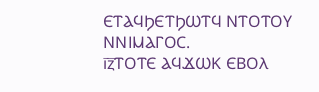ⲈⲦⲀϤϦⲈⲦϦⲰⲦϤ ⲚⲦⲞⲦⲞⲨ ⲚⲚⲒⲘⲀⲄⲞⲤ.
ⲓ̅ⲍ̅ⲦⲞⲦⲈ ⲀϤϪⲰⲔ ⲈⲂⲞⲖ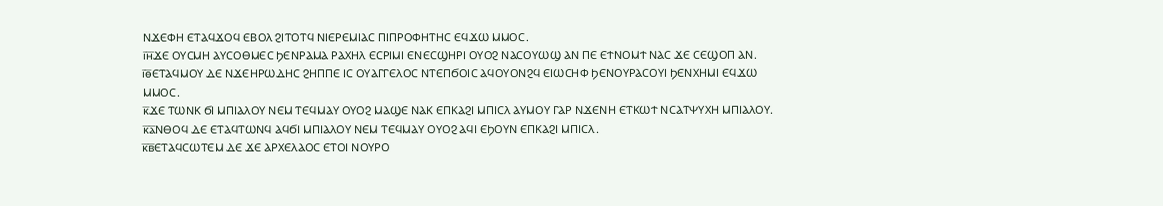ⲚϪⲈⲪⲎ ⲈⲦⲀϤϪⲞϤ ⲈⲂⲞⲖ ϨⲒⲦⲞⲦϤ ⲚⲒⲈⲢⲈⲘⲒⲀⲤ ⲠⲒⲠⲢⲞⲪⲎⲦⲎⲤ ⲈϤϪⲰ ⲘⲘⲞⲤ.
ⲓ̅ⲏ̅ϪⲈ ⲞⲨⲤⲘⲎ ⲀⲨⲤⲞⲐⲘⲈⲤ ϦⲈⲚⲢⲀⲘⲀ ⲢⲀⲬⲎⲖ ⲈⲤⲢⲒⲘⲒ ⲈⲚⲈⲤϢⲎⲢⲒ ⲞⲨⲞϨ ⲚⲀⲤⲞⲨⲰϢ ⲀⲚ ⲠⲈ ⲈϮⲚⲞⲘϮ ⲚⲀⲤ ϪⲈ ⲤⲈϢⲞⲠ ⲀⲚ.
ⲓ̅ⲑ̅ⲈⲦⲀϤⲘⲞⲨ ⲆⲈ ⲚϪⲈⲎⲢⲰⲆⲎⲤ ϨⲎⲠⲠⲈ ⲒⲤ ⲞⲨⲀⲄⲄⲈⲖⲞⲤ ⲚⲦⲈⲠϬⲞⲒⲤ ⲀϤⲞⲨⲞⲚϨϤ ⲈⲒⲰⲤⲎⲪ ϦⲈⲚⲞⲨⲢⲀⲤⲞⲨⲒ ϦⲈⲚⲬⲎⲘⲒ ⲈϤϪⲰ ⲘⲘⲞⲤ.
ⲕ̅ϪⲈ ⲦⲰⲚⲔ ϬⲒ ⲘⲠⲒⲀⲖⲞⲨ ⲚⲈⲘ ⲦⲈϤⲘⲀⲨ ⲞⲨⲞϨ ⲘⲀϢⲈ ⲚⲀⲔ ⲈⲠⲔⲀϨⲒ ⲘⲠⲒⲤⲖ ⲀⲨⲘⲞⲨ ⲄⲀⲢ ⲚϪⲈⲚⲎ ⲈⲦⲔⲰϮ ⲚⲤⲀⲦⲮⲨⲬⲎ ⲘⲠⲒⲀⲖⲞⲨ.
ⲕ̅ⲁ̅ⲚⲐⲞϤ ⲆⲈ ⲈⲦⲀϤⲦⲰⲚϤ ⲀϤϬⲒ ⲘⲠⲒⲀⲖⲞⲨ ⲚⲈⲘ ⲦⲈϤⲘⲀⲨ ⲞⲨⲞϨ ⲀϤⲒ ⲈϦⲞⲨⲚ ⲈⲠⲔⲀϨⲒ ⲘⲠⲒⲤⲖ.
ⲕ̅ⲃ̅ⲈⲦⲀϤⲤⲰⲦⲈⲘ ⲆⲈ ϪⲈ ⲀⲢⲬⲈⲖⲀⲞⲤ ⲈⲦⲞⲒ ⲚⲞⲨⲢⲞ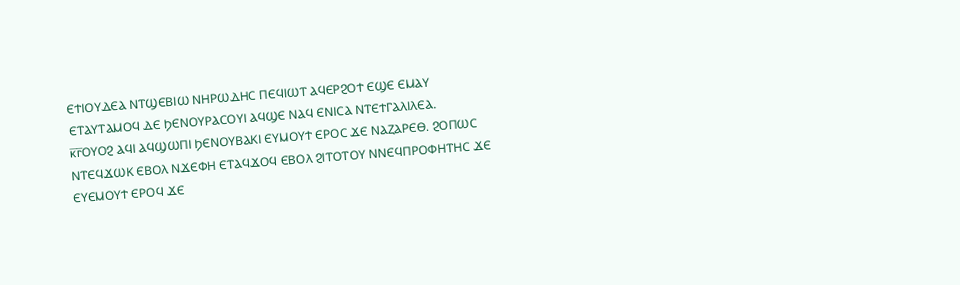ⲈϮⲒⲞⲨⲆⲈⲀ ⲚⲦϢⲈⲂⲒⲰ ⲚⲎⲢⲰⲆⲎⲤ ⲠⲈϤⲒⲰⲦ ⲀϤⲈⲢϨⲞϮ ⲈϢⲈ ⲈⲘⲀⲨ ⲈⲦⲀⲨⲦⲀⲘⲞϤ ⲆⲈ ϦⲈⲚⲞⲨⲢⲀⲤⲞⲨⲒ ⲀϤϢⲈ ⲚⲀϤ ⲈⲚⲒⲤⲀ ⲚⲦⲈϮⲄⲀⲖⲒⲖⲈⲀ.
ⲕ̅ⲅ̅ⲞⲨⲞϨ ⲀϤⲒ ⲀϤϢⲰⲠⲒ ϦⲈⲚⲞⲨⲂⲀⲔⲒ ⲈⲨⲘⲞⲨϮ ⲈⲢⲞⲤ ϪⲈ ⲚⲀⲌⲀⲢⲈⲐ. ϨⲞⲠⲰⲤ ⲚⲦⲈϤϪⲰⲔ ⲈⲂⲞⲖ ⲚϪⲈⲪⲎ ⲈⲦⲀϤϪⲞϤ ⲈⲂⲞⲖ ϨⲒⲦⲞⲦⲞⲨ ⲚⲚⲈϤⲠⲢⲞⲪⲎⲦⲎⲤ ϪⲈ ⲈⲨⲈⲘⲞⲨϮ ⲈⲢⲞϤ ϪⲈ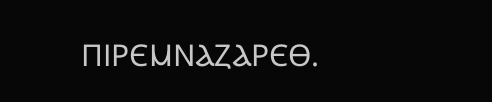ⲠⲒⲢⲈⲘⲚⲀⲌⲀⲢⲈⲐ.